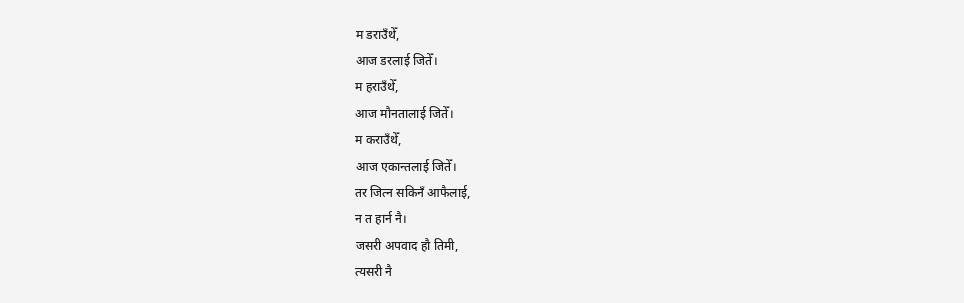म डराउँथेँ,
आज डरलाई जितेँ।
म हराउँथेँ,
आज मौनतालाई जितेँ।
म कराउँथेँ,
आज एकान्तलाई जितेँ।
तर जित्न सकिनँ आफैलाई,
न त हार्न नै।
जसरी अपवाद हौ तिमी,
त्यसरी नै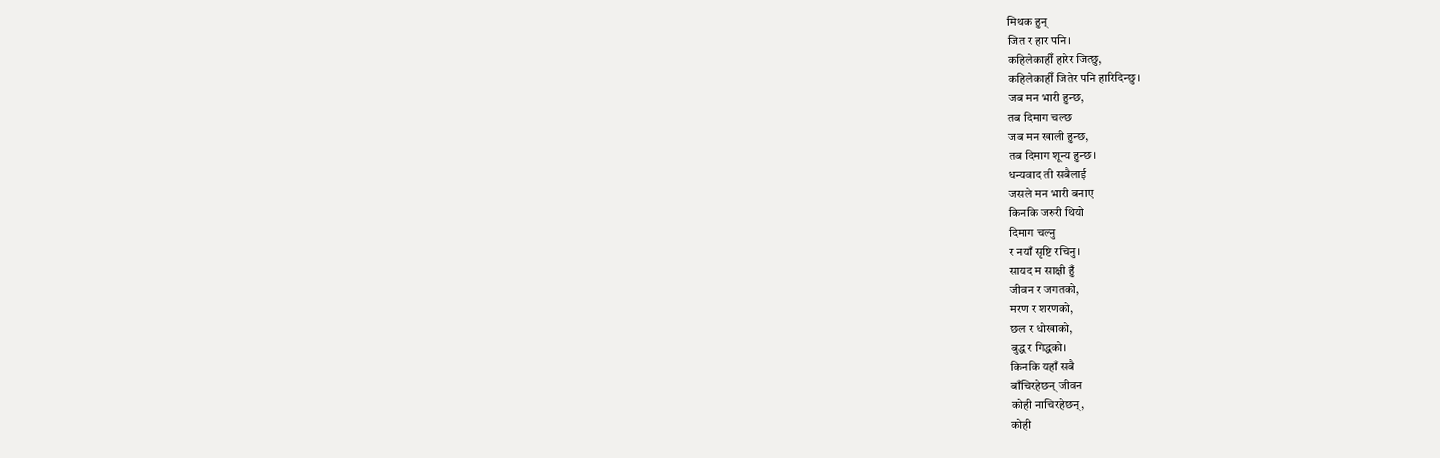मिथक हुन्
जित र हार पनि।
कहिलेकाहीँ हारेर जित्छु,
कहिलेकाहीँ जितेर पनि हारिदिन्छु।
जब मन भारी हुन्छ,
तब दिमाग चल्छ
जब मन खाली हुन्छ,
तब दिमाग शून्य हुन्छ।
धन्यवाद ती सबैलाई
जसले मन भारी बनाए
किनकि जरुरी थियो
दिमाग चल्नु
र नयाँ सृष्टि रचिनु।
सायद म साक्षी हुँ
जीवन र जगतको,
मरण र शरणको,
छल र धोखाको,
बुद्ध र गिद्धको।
किनकि यहाँ सबै
बाँचिरहेछन् जीवन
कोही नाचिरहेछन्,
कोही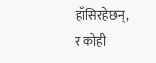हाँसिरहेछन्,
र कोही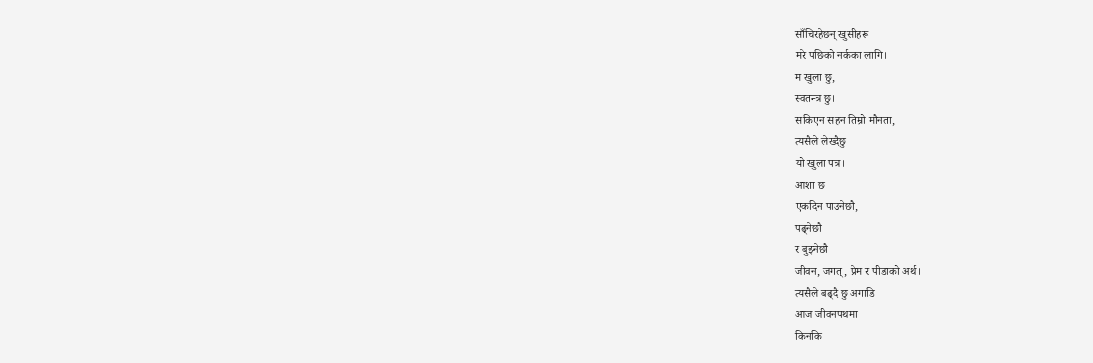साँचिरहेछन् खुसीहरू
मरे पछिको नर्कका लागि।
म खुला छु,
स्वतन्त्र छु।
सकिएन सहन तिम्रो मौनता,
त्यसैले लेख्दैछु
यो खुला पत्र।
आशा छ
एकदिन पाउनेछौ,
पढ्नेछौ
र बुझ्नेछौ
जीवन, जगत्, प्रेम र पीडाको अर्थ।
त्यसैले बढ्दै छु अगाडि
आज जीवनपथमा
किनकि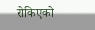रोकिएको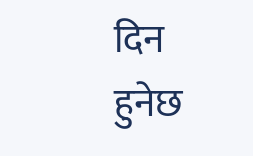दिन
हुनेछ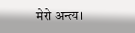मेरो अन्त्य।